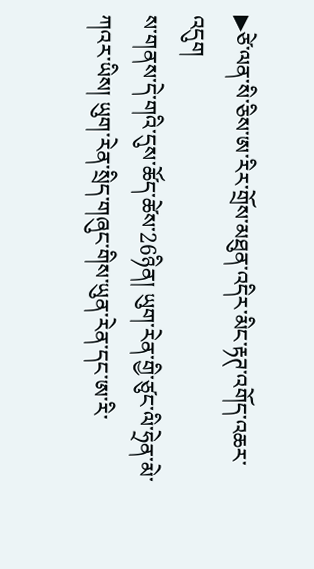▶ཙེ་ལན་སི་ཅིས་ཨ་རིར་གྲོས་མཐུན་འདིར་མིང་རྟཊ་འགོད་འཆར་འདུག
ས་གནས་དེ་གའི་དུས་ཚོད་ཚེས་26ཉིན། ཡུག་རེན་གྱི་ཙུང་ལི་ཧྲེན་མེ་ཀའར་ཡིས། ཡུག་རེན་སྲིད་གཞུང་གིས་ཡུན་རེན་དང་ཨ་རི་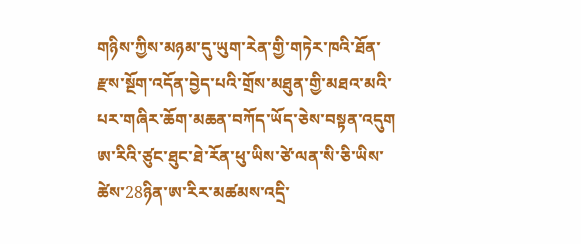གཉིས་ཀྱིས་མཉམ་དུ་ཡུག་རེན་གྱི་གཏེར་ཁའི་ཐོན་རྫས་སྔོག་འདོན་བྱེད་པའི་གྲོས་མཐུན་གྱི་མཐའ་མའི་པར་གཞིར་ཆོག་མཆན་བཀོད་ཡོད་ཅེས་བསྟན་འདུག ཨ་རིའི་ཙུང་ཐུང་ཐེ་རོན་ཕུ་ཡིས་ཙེ་ལན་སི་ཅི་ཡིས་ཚེས་28ཉིན་ཨ་རིར་མཚམས་འདྲི་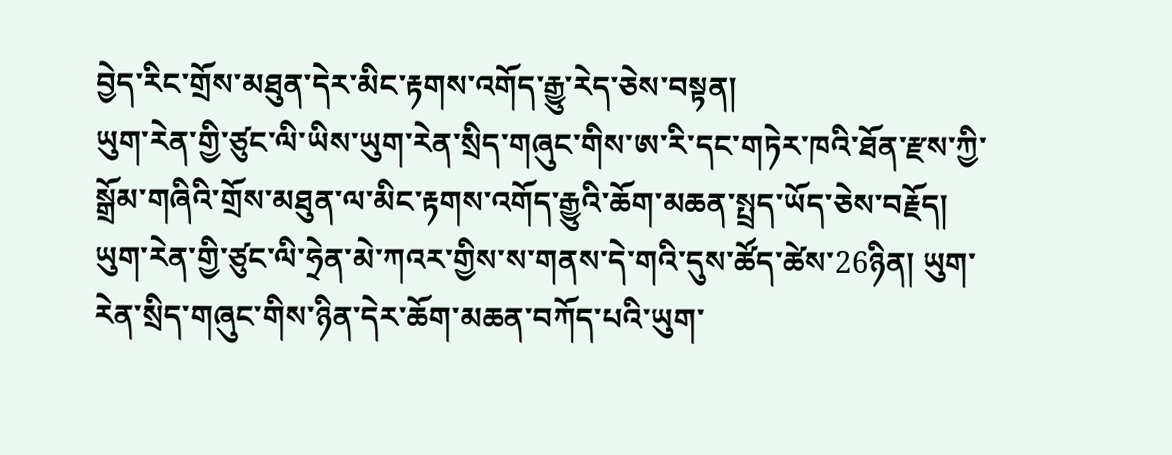བྱེད་རིང་གྲོས་མཐུན་དེར་མིང་རྟགས་འགོད་རྒྱུ་རེད་ཅེས་བསྟན།
ཡུག་རེན་གྱི་ཙུང་ལི་ཡིས་ཡུག་རེན་སྲིད་གཞུང་གིས་ཨ་རི་དང་གཏེར་ཁའི་ཐོན་རྫས་ཀྱི་སྒྲོམ་གཞིའི་གྲོས་མཐུན་ལ་མིང་རྟགས་འགོད་རྒྱུའི་ཆོག་མཆན་སྤྲད་ཡོད་ཅེས་བརྗོད།
ཡུག་རེན་གྱི་ཙུང་ལི་ཧྲེན་མེ་ཀའར་གྱིས་ས་གནས་དེ་གའི་དུས་ཚོད་ཚེས་26ཉིན། ཡུག་རེན་སྲིད་གཞུང་གིས་ཉིན་དེར་ཆོག་མཆན་བཀོད་པའི་ཡུག་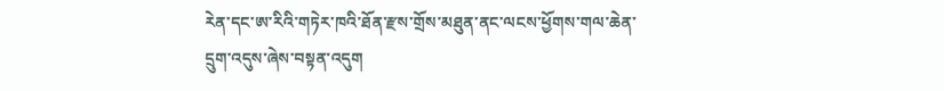རེན་དང་ཨ་རིའི་གཏེར་ཁའི་ཐོན་རྫས་གྲོས་མཐུན་ནང་ལངས་ཕྱོགས་གལ་ཆེན་དྲུག་འདུས་ཞེས་བསྟན་འདུག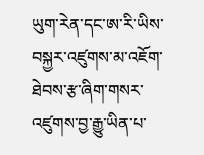ཡུག་རེན་དང་ཨ་རི་ཡིས་བསྐྱར་འཛུགས་མ་འཇོག་ཐེབས་རྩ་ཞིག་གསར་འཛུགས་བྱ་རྒྱུ་ཡིན་པ་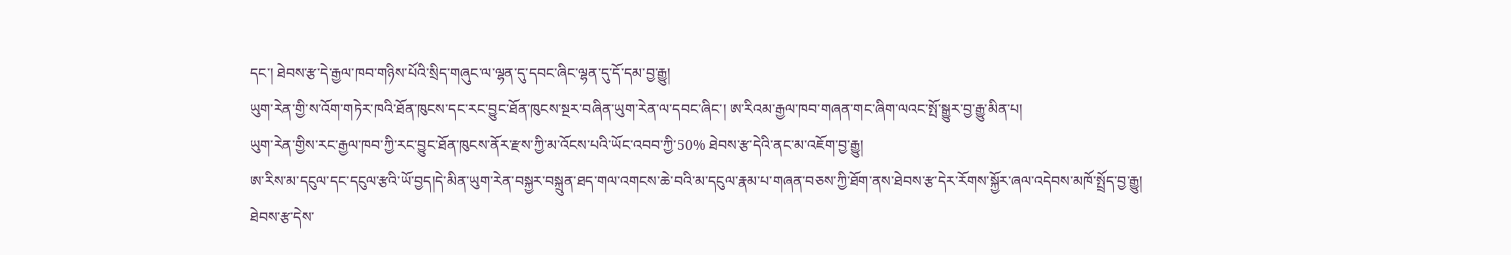དང་། ཐེབས་རྩ་དེ་རྒྱལ་ཁབ་གཉིས་པོའི་སྲིད་གཞུང་ལ་ལྷན་དུ་དབང་ཞིང་ལྷན་དུ་དོ་དམ་བྱ་རྒྱུ།
ཡུག་རེན་གྱི་ས་འོག་གཏེར་ཁའི་ཐོན་ཁུངས་དང་རང་བྱུང་ཐོན་ཁུངས་སྔར་བཞིན་ཡུག་རེན་ལ་དབང་ཞིང་། ཨ་རིའམ་རྒྱལ་ཁབ་གཞན་གང་ཞིག་ལའང་སྤོ་སྒྱུར་བྱ་རྒྱུ་མིན་པ།
ཡུག་རེན་གྱིས་རང་རྒྱལ་ཁབ་ཀྱི་རང་བྱུང་ཐོན་ཁུངས་ནོར་རྫས་ཀྱི་མ་འོངས་པའི་ཡོང་འབབ་ཀྱི་50% ཐེབས་རྩ་དེའི་ནང་མ་འཇོག་བྱ་རྒྱུ།
ཨ་རིས་མ་དངུལ་དང་དངུལ་རྩའི་ཡོ་བྱད།དེ་མིན་ཡུག་རེན་བསྐྱར་བསྐྲུན་ཐད་གལ་འགངས་ཆེ་བའི་མ་དངུལ་རྣམ་པ་གཞན་བཅས་ཀྱི་ཐོག་ནས་ཐེབས་རྩ་དེར་རོགས་སྐྱོར་ཞལ་འདེབས་མཁོ་སྤྲོད་བྱ་རྒྱུ།
ཐེབས་རྩ་དེས་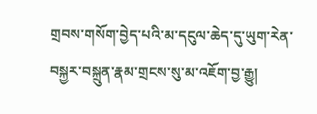གྲབས་གསོག་བྱེད་པའི་མ་དངུལ་ཆེད་དུ་ཡུག་རེན་བསྐྱར་བསྐྲུན་རྣམ་གྲངས་སུ་མ་འཇོག་བྱ་རྒྱུ།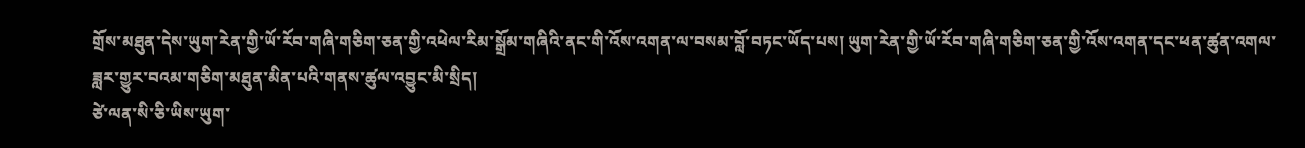གྲོས་མཐུན་དེས་ཡུག་རེན་གྱི་ཡོ་རོབ་གཞི་གཅིག་ཅན་གྱི་འཕེལ་རིམ་སྒྲོམ་གཞིའི་ནང་གི་འོས་འགན་ལ་བསམ་བློ་བཏང་ཡོད་པས། ཡུག་རེན་གྱི་ཡོ་རོབ་གཞི་གཅིག་ཅན་གྱི་འོས་འགན་དང་ཕན་ཚུན་འགལ་ཟླར་གྱུར་བའམ་གཅིག་མཐུན་མིན་པའི་གནས་ཚུལ་འབྱུང་མི་སྲིད།
ཙེ་ལན་སི་ཅི་ཡིས་ཡུག་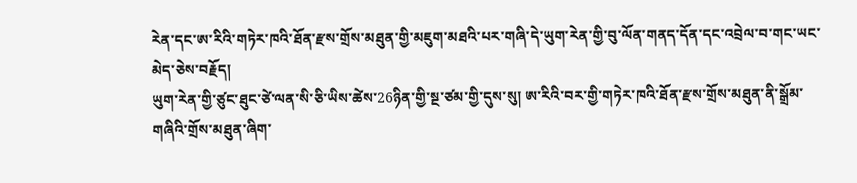རེན་དང་ཨ་རིའི་གཏེར་ཁའི་ཐོན་རྫས་གྲོས་མཐུན་གྱི་མཇུག་མཐའི་པར་གཞི་དེ་ཡུག་རེན་གྱི་བུ་ལོན་གནད་དོན་དང་འབྲེལ་བ་གང་ཡང་མེད་ཅེས་བརྗོད།
ཡུག་རེན་གྱི་ཙུང་ཐུང་ཙེ་ལན་སི་ཅི་ཡིས་ཚེས་26ཉིན་གྱི་སྔ་ཙམ་གྱི་དུས་སུ། ཨ་རིའི་བར་གྱི་གཏེར་ཁའི་ཐོན་རྫས་གྲོས་མཐུན་ནི་སྒྲོམ་གཞིའི་གྲོས་མཐུན་ཞིག་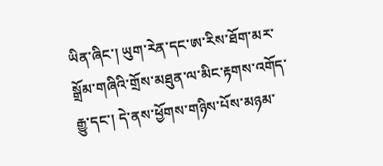ཡིན་ཞིང་། ཡུག་རེན་དང་ཨ་རིས་ཐོག་མར་སྒྲོམ་གཞིའི་གྲོས་མཐུན་ལ་མིང་རྟགས་འགོད་རྒྱུ་དང་། དེ་ནས་ཕྱོགས་གཉིས་པོས་མཉམ་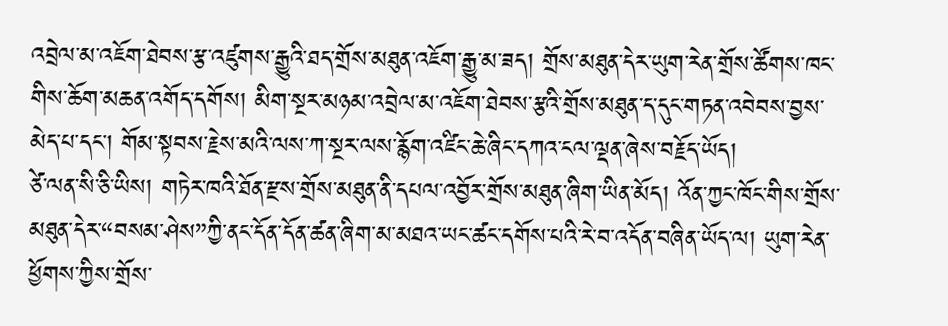འབྲེལ་མ་འཇོག་ཐེབས་རྩ་འཛུགས་རྒྱུའི་ཐད་གྲོས་མཐུན་འཇོག་རྒྱུ་མ་ཟད། གྲོས་མཐུན་དེར་ཡུག་རེན་གྲོས་ཚོགས་ཁང་གིས་ཆོག་མཆན་འགོད་དགོས། མིག་སྔར་མཉམ་འབྲེལ་མ་འཇོག་ཐེབས་རྩའི་གྲོས་མཐུན་ད་དུང་གཏན་འབེབས་བྱས་མེད་པ་དང་། གོམ་སྟབས་རྗེས་མའི་ལས་ཀ་སྔར་ལས་རྙོག་འཛིང་ཆེ་ཞིང་དཀའ་ངལ་ལྡན་ཞེས་བརྗོད་ཡོད།
ཙེ་ལན་སི་ཅི་ཡིས། གཏེར་ཁའི་ཐོན་རྫས་གྲོས་མཐུན་ནི་དཔལ་འབྱོར་གྲོས་མཐུན་ཞིག་ཡིན་མོད། འོན་ཀྱང་ཁོང་གིས་གྲོས་མཐུན་དེར་“བསམ་ཤེས”ཀྱི་ནང་དོན་དོན་ཚན་ཞིག་མ་མཐའ་ཡང་ཚང་དགོས་པའི་རེ་བ་འདོན་བཞིན་ཡོད་ལ། ཡུག་རེན་ཕྱོགས་ཀྱིས་གྲོས་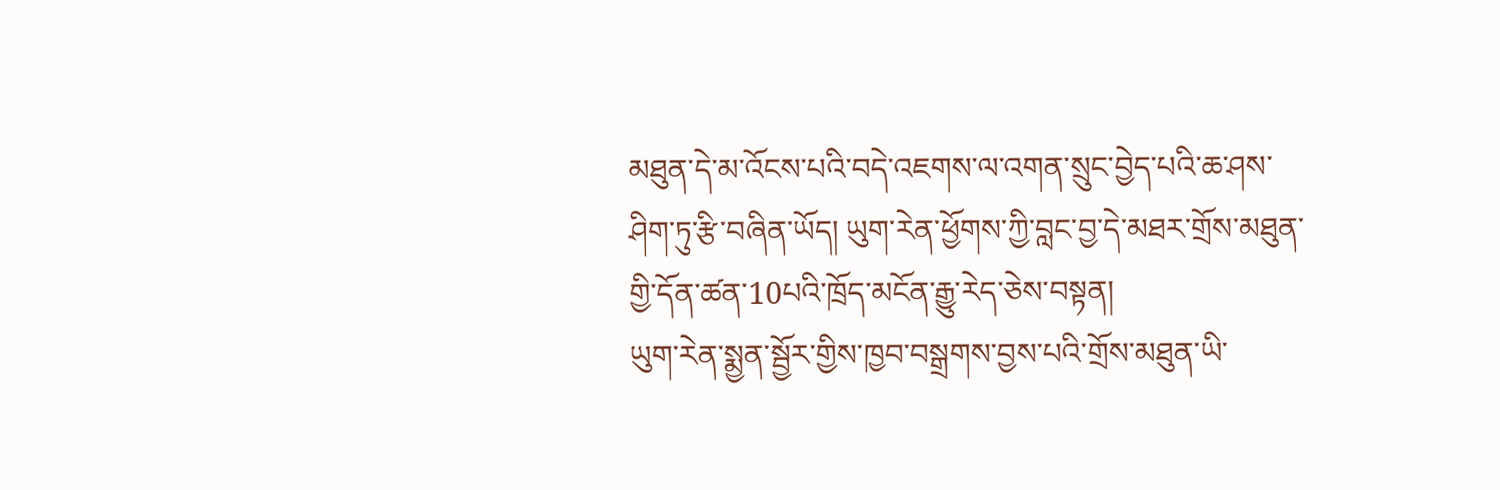མཐུན་དེ་མ་འོངས་པའི་བདེ་འཇགས་ལ་འགན་སྲུང་བྱེད་པའི་ཆ་ཤས་ཤིག་ཏུ་རྩི་བཞིན་ཡོད། ཡུག་རེན་ཕྱོགས་ཀྱི་བླང་བྱ་དེ་མཐར་གྲོས་མཐུན་གྱི་དོན་ཚན་10པའི་ཁྲོད་མངོན་རྒྱུ་རེད་ཅེས་བསྟན།
ཡུག་རེན་སྨྱན་སྦྱོར་གྱིས་ཁྱབ་བསྒྲགས་བྱས་པའི་གྲོས་མཐུན་ཡི་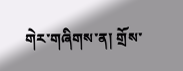གེར་གཞིགས་ན། གྲོས་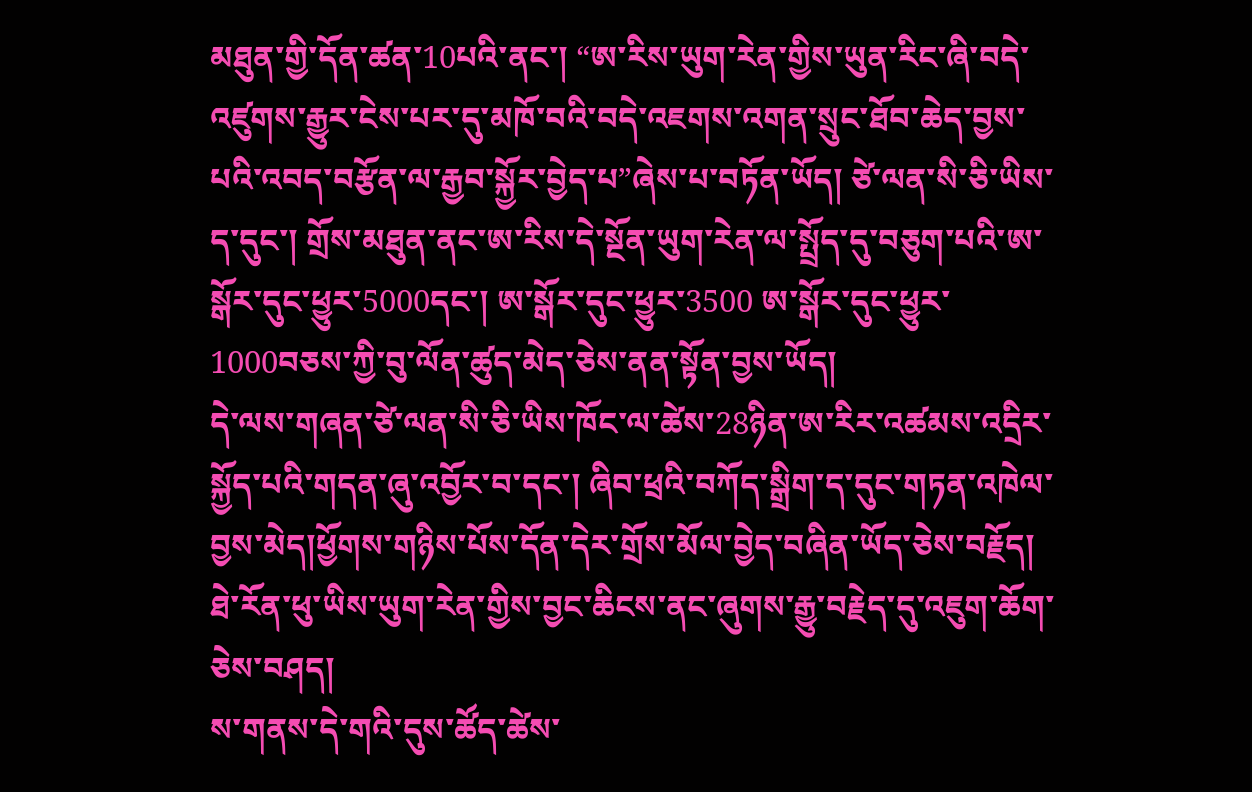མཐུན་གྱི་དོན་ཚན་10པའི་ནང་། “ཨ་རིས་ཡུག་རེན་གྱིས་ཡུན་རིང་ཞི་བདེ་འཛུགས་རྒྱུར་ངེས་པར་དུ་མཁོ་བའི་བདེ་འཇགས་འགན་སྲུང་ཐོབ་ཆེད་བྱས་པའི་འབད་བརྩོན་ལ་རྒྱབ་སྐྱོར་བྱེད་པ”ཞེས་པ་བཏོན་ཡོད། ཙེ་ལན་སི་ཅི་ཡིས་ད་དུང་། གྲོས་མཐུན་ནང་ཨ་རིས་དེ་སྔོན་ཡུག་རེན་ལ་སྤྲོད་དུ་བཅུག་པའི་ཨ་སྒོར་དུང་ཕྱུར་5000དང་། ཨ་སྒོར་དུང་ཕྱུར་3500 ཨ་སྒོར་དུང་ཕྱུར་1000བཅས་ཀྱི་བུ་ལོན་ཚུད་མེད་ཅེས་ནན་སྟོན་བྱས་ཡོད།
དེ་ལས་གཞན་ཙེ་ལན་སི་ཅི་ཡིས་ཁོང་ལ་ཚེས་28ཉིན་ཨ་རིར་འཚམས་འདྲིར་སྐྱོད་པའི་གདན་ཞུ་འབྱོར་བ་དང་། ཞིབ་ཕྲའི་བཀོད་སྒྲིག་ད་དུང་གཏན་འཁེལ་བྱས་མེད།ཕྱོགས་གཉིས་པོས་དོན་དེར་གྲོས་མོལ་བྱེད་བཞིན་ཡོད་ཅེས་བརྗོད།
ཐེ་རོན་ཕུ་ཡིས་ཡུག་རེན་གྱིས་བྱང་ཆིངས་ནང་ཞུགས་རྒྱུ་བརྗེད་དུ་འཇུག་ཆོག་ཅེས་བཤད།
ས་གནས་དེ་གའི་དུས་ཚོད་ཚེས་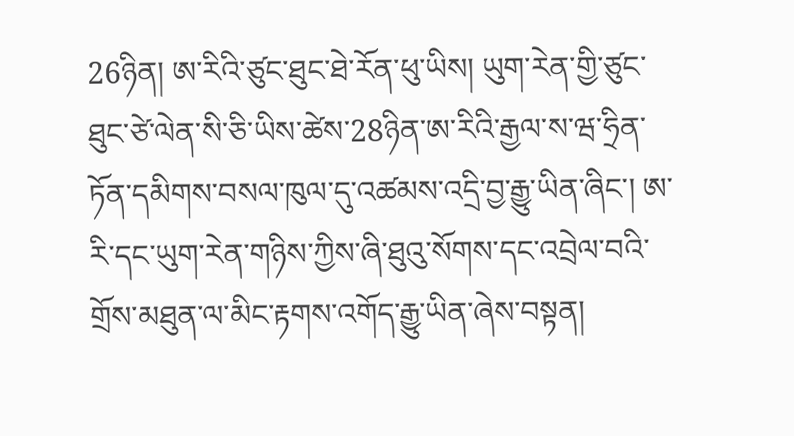26ཉིན། ཨ་རིའི་ཙུང་ཐུང་ཐེ་རོན་ཕུ་ཡིས། ཡུག་རེན་གྱི་ཙུང་ཐུང་ཙེ་ལེན་སི་ཅི་ཡིས་ཚེས་28ཉིན་ཨ་རིའི་རྒྱལ་ས་ཝ་ཧྲིན་ཏོན་དམིགས་བསལ་ཁུལ་དུ་འཚམས་འདྲི་བྱ་རྒྱུ་ཡིན་ཞིང་། ཨ་རི་དང་ཡུག་རེན་གཉིས་ཀྱིས་ཞི་ཐུའུ་སོགས་དང་འབྲེལ་བའི་གྲོས་མཐུན་ལ་མིང་རྟགས་འགོད་རྒྱུ་ཡིན་ཞེས་བསྟན།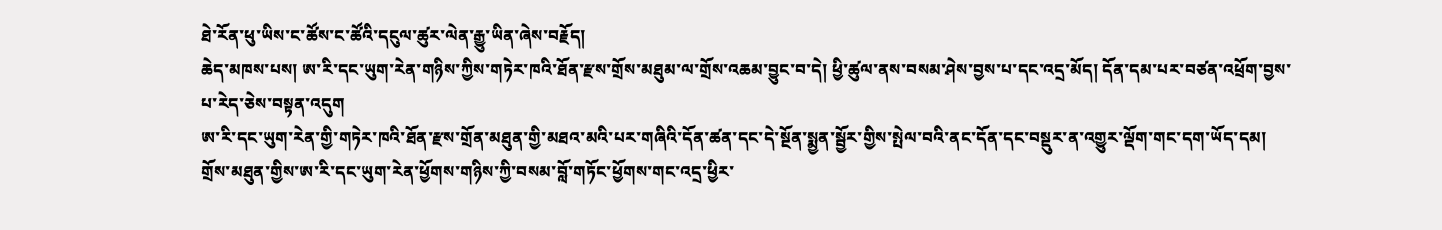ཐེ་རོན་ཕུ་ཡིས་ང་ཚོས་ང་ཚོའི་དངུལ་ཚུར་ལེན་རྒྱུ་ཡིན་ཞེས་བརྗོད།
ཆེད་མཁས་པས། ཨ་རི་དང་ཡུག་རེན་གཉིས་ཀྱིས་གཏེར་ཁའི་ཐོན་རྫས་གྲོས་མཐུམ་ལ་གྲོས་འཆམ་བྱུང་བ་དེ། ཕྱི་ཚུལ་ནས་བསམ་ཤེས་བྱས་པ་དང་འདྲ་མོད། དོན་དམ་པར་བཙན་འཕྲོག་བྱས་པ་རེད་ཅེས་བསྟན་འདུག
ཨ་རི་དང་ཡུག་རེན་གྱི་གཏེར་ཁའི་ཐོན་རྫས་གྲོན་མཐུན་གྱི་མཐའ་མའི་པར་གཞིའི་དོན་ཚན་དང་དེ་སྔོན་སྨྱན་སྦྱོར་གྱིས་སྤེལ་བའི་ནང་དོན་དང་བསྡུར་ན་འགྱུར་ལྡོག་གང་དག་ཡོད་དམ། གྲོས་མཐུན་གྱིས་ཨ་རི་དང་ཡུག་རེན་ཕྱོགས་གཉིས་ཀྱི་བསམ་བློ་གཏོང་ཕྱོགས་གང་འདྲ་ཕྱིར་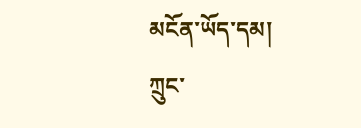མངོན་ཡོད་དམ།
ཀྲུང་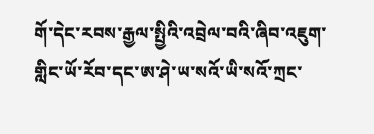གོ་དེང་རབས་རྒྱལ་སྤྱིའི་འབྲེལ་བའི་ཞིབ་འཇུག་གླིང་ཡོ་རོབ་དང་ཨ་ཤེ་ཡ་སའོ་ཡི་སའོ་ཀྲང་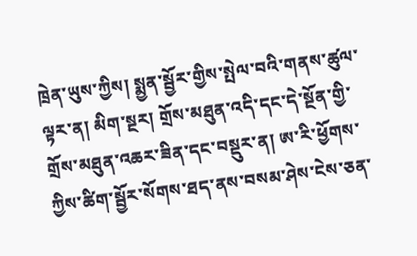ཁྲེན་ཡུས་ཀྱིས། སྨྱན་སྦྱོར་གྱིས་སྤེལ་བའི་གནས་ཚུལ་ལྟར་ན། མིག་སྔར། གྲོས་མཐུན་འདི་དང་དེ་སྔོན་གྱི་གྲོས་མཐུན་འཆར་ཟིན་དང་བསྡུར་ན། ཨ་རི་ཕྱོགས་ཀྱིས་ཚིག་སྦྱོར་སོགས་ཐད་ནས་བསམ་ཤེས་ངེས་ཅན་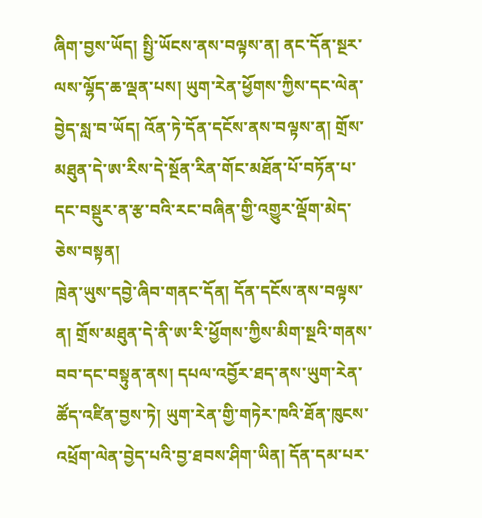ཞིག་བྱས་ཡོད། སྤྱི་ཡོངས་ནས་བལྟས་ན། ནང་དོན་སྔར་ལས་ལྷོད་ཆ་ལྡན་པས། ཡུག་རེན་ཕྱོགས་ཀྱིས་དང་ལེན་བྱེད་སླ་བ་ཡོད། འོན་ཏེ་དོན་དངོས་ནས་བལྟས་ན། གྲོས་མཐུན་དེ་ཨ་རིས་དེ་སྔོན་རིན་གོང་མཐོན་པོ་བཏོན་པ་དང་བསྡུར་ན་རྩ་བའི་རང་བཞིན་གྱི་འགྱུར་ལྡོག་མེད་ཅེས་བསྟན།
ཁྲེན་ཡུས་དབྱེ་ཞིབ་གནང་དོན། དོན་དངོས་ནས་བལྟས་ན། གྲོས་མཐུན་དེ་ནི་ཨ་རི་ཕྱོགས་ཀྱིས་མིག་སྔའི་གནས་བབ་དང་བསྟུན་ནས། དཔལ་འབྱོར་ཐད་ནས་ཡུག་རེན་ཚོད་འཛིན་བྱས་ཏེ། ཡུག་རེན་གྱི་གཏེར་ཁའི་ཐོན་ཁུངས་འཕྲོག་ལེན་བྱེད་པའི་བྱ་ཐབས་ཤིག་ཡིན། དོན་དམ་པར་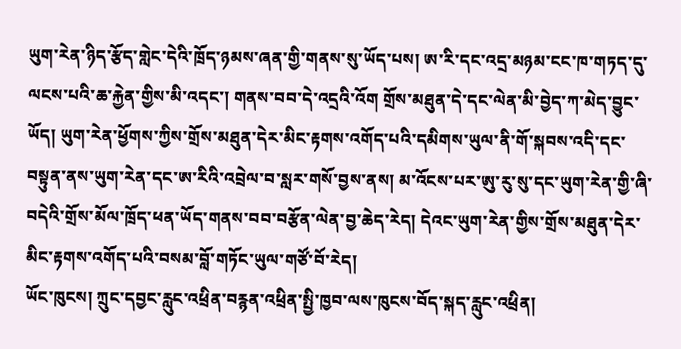ཡུག་རེན་ཉིད་རྩོད་གླེང་དེའི་ཁྲོད་ཉམས་ཞན་གྱི་གནས་སུ་ཡོད་པས། ཨ་རི་དང་འདྲ་མཉམ་ངང་ཁ་གཏད་དུ་ལངས་པའི་ཆ་རྐྱེན་གྱིས་མི་འདང་། གནས་བབ་དེ་འདྲའི་འོག གྲོས་མཐུན་དེ་དང་ལེན་མི་བྱེད་ཀ་མེད་བྱུང་ཡོད། ཡུག་རེན་ཕྱོགས་ཀྱིས་གྲོས་མཐུན་དེར་མིང་རྟགས་འགོད་པའི་དམིགས་ཡུལ་ནི་གོ་སྐབས་འདི་དང་བསྟུན་ནས་ཡུག་རེན་དང་ཨ་རིའི་འབྲེལ་བ་སླར་གསོ་བྱས་ནས། མ་འོངས་པར་ཨུ་རུ་སུ་དང་ཡུག་རེན་གྱི་ཞི་བདེའི་གྲོས་མོལ་ཁྲོད་ཕན་ཡོད་གནས་བབ་བརྩོན་ལེན་བྱ་ཆེད་རེད། དེའང་ཡུག་རེན་གྱིས་གྲོས་མཐུན་དེར་མིང་རྟགས་འགོད་པའི་བསམ་བློ་གཏོང་ཡུལ་གཙོ་བོ་རེད།
ཡོང་ཁུངས། ཀྲུང་དབྱང་རླུང་འཕྲིན་བརྙན་འཕྲིན་སྤྱི་ཁྱབ་ལས་ཁུངས་བོད་སྐད་རླུང་འཕྲིན།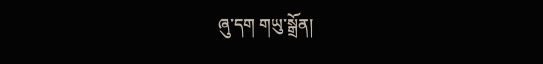ཞུ་དག གཡུ་སྒྲོན།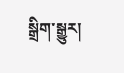སྒྲིག་སྒྱུར།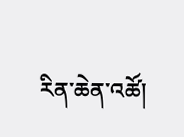རིན་ཆེན་འཚོ།